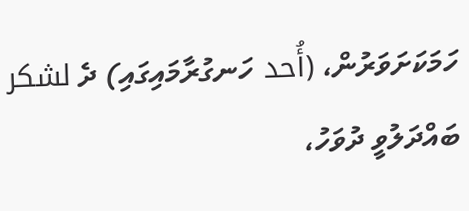ހަމަކަށަވަރުން، (أُحد ހަނގުރާމައިގައި) ދެ لشكر ބައްދަލުވީ ދުވަހު،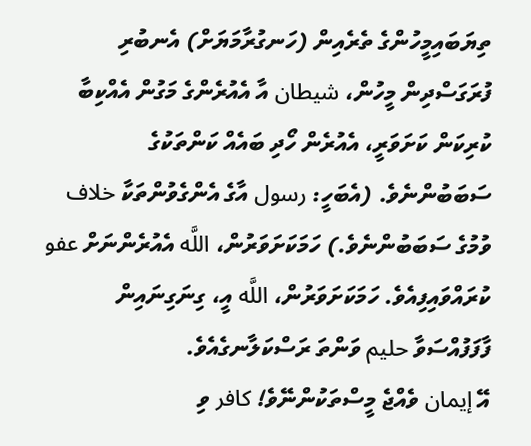ތިޔަބައިމީހުންގެ ތެރެއިން (ހަނގުރާމަޔަށް) އެނބުރި ފުރަގަސްދިން މީހުން، شيطان އާ އެއުރެންގެ މަގުން އެއްކިބާ ކުރިކަން ކަށަވަރީ، އެއުރެން ހޯދި ބައެއް ކަންތަކުގެ ސަބަބުންނެވެ. (އެބަހީ: رسول އާގެ އެންގެވުންތަކާ خلاف ވުމުގެ ސަބަބުންނެވެ.) ހަމަކަށަވަރުން، اللَّه އެއުރެންނަށް عفو ކުރައްވައިފިއެވެ. ހަމަކަށަވަރުން، اللَّه އީ، ގިނަގިނައިން ފާފަފުއްސަވާ حليم ވަންތަ ރަސްކަލާނގެއެވެ.
އޭ إيمان ވެއްޖެ މީސްތަކުންނޭވެ! كافر ވި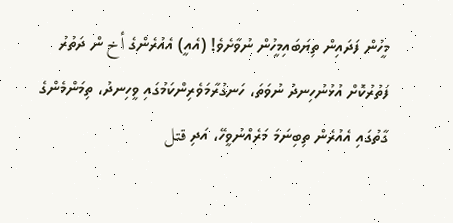މީހުން ފަދައިން ތިޔަބައިމީހުން ނުވާށެވެ! (އެއީ) އެއުރެންގެ أخ ން ދަތުރު ފަތުރުކޮށް އުޅުނުހިނދު ނުވަތަ، ހަނގުރާމަވެރިންކަމުގައި ވީހިނދު، ތިމަންމެންގެ ގާތުގައި އެއުރެން ތިބިނަމަ މަރެއްނުވީހޭ، އަދި قتل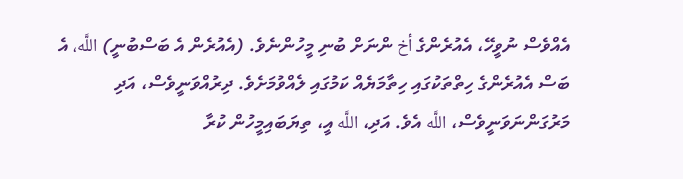އެއްވެސް ނުވީހޭ، އެއުރެންގެ أخ ންނަށް ބުނި މީހުންނެވެ. (އެއުރެން އެ ބަސްބުނީ) اللَّه، އެ ބަސް އެއުރެންގެ ހިތްތަކުގައި ހިތާމަޔެއް ކަމުގައި ލެއްވުމަށެވެ. ދިރުއްވަނީވެސް، އަދި މަރުގަންނަވަނީވެސް، اللَّه އެވެ. އަދި، اللَّه އީ، ތިޔަބައިމީހުން ކުރާ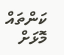ކަންތައް މޮޅަށް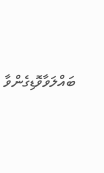ބައްލަވާވޮޑިގެންވާ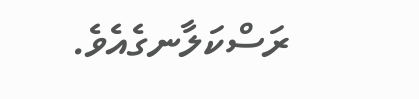ރަސްކަލާނގެއެވެ.